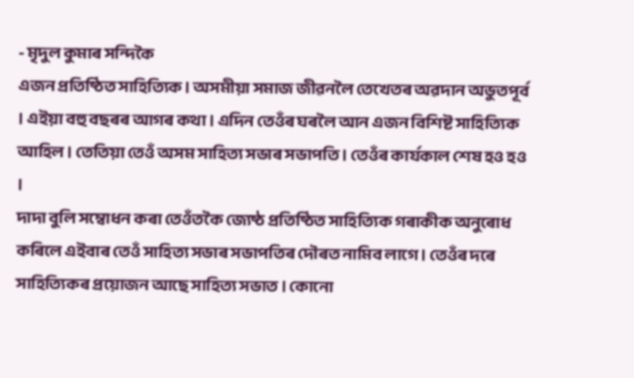- মৃদুল কুমাৰ সন্দিকৈ
এজন প্ৰতিষ্ঠিত সাহিত্যিক । অসমীয়া সমাজ জীৱনলৈ তেখেতৰ অৱদান অভুতপূৰ্ব । এইয়া বহু বছৰৰ আগৰ কথা । এদিন তেওঁৰ ঘৰলৈ আন এজন বিশিষ্ট সাহিত্যিক আহিল । তেতিয়া তেওঁ অসম সাহিত্য সভাৰ সভাপতি । তেওঁৰ কাৰ্যকাল শেষ হও হও ।
দাদা বুলি সম্বোধন কৰা তেওঁতকৈ জ্যেষ্ঠ প্ৰতিষ্ঠিত সাহিত্যিক গৰাকীক অনুৰোধ কৰিলে এইবাৰ তেওঁ সাহিত্য সভাৰ সভাপতিৰ দৌৰত নামিব লাগে । তেওঁৰ দৰে সাহিত্যিকৰ প্ৰয়োজন আছে সাহিত্য সভাত । কোনো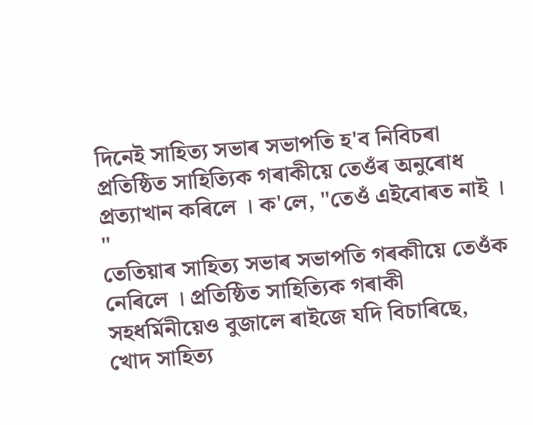দিনেই সাহিত্য সভাৰ সভাপতি হ'ব নিবিচৰা প্ৰতিষ্ঠিত সাহিত্যিক গৰাকীয়ে তেওঁৰ অনুৰোধ প্ৰত্যাখান কৰিলে । ক'লে, "তেওঁ এইবোৰত নাই । "
তেতিয়াৰ সাহিত্য সভাৰ সভাপতি গৰকাীয়ে তেওঁক নেৰিলে । প্ৰতিষ্ঠিত সাহিত্যিক গৰাকী সহধৰ্মিনীয়েও বুজালে ৰাইজে যদি বিচাৰিছে, খোদ সাহিত্য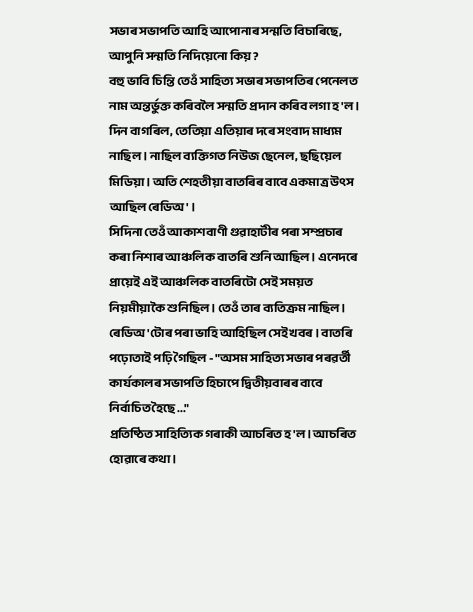সভাৰ সভাপতি আহি আপোনাৰ সন্মতি বিচাৰিছে, আপুনি সন্মতি নিদিয়েনো কিয় ?
বহু ভাবি চিন্তি তেওঁ সাহিত্য সভাৰ সভাপতিৰ পেনেলত নাম অন্তৰ্ভুক্ত কৰিবলৈ সন্মতি প্ৰদান কৰিব লগা হ'ল । দিন বাগৰিল, তেতিয়া এতিয়াৰ দৰে সংবাদ মাধ্যম নাছিল । নাছিল ব্যক্তিগত নিউজ ছেনেল, ছছিয়েল মিডিয়া । অতি শেহতীয়া বাতৰিৰ বাবে একমাত্ৰ উৎস আছিল ৰেডিঅ' ।
সিদিনা তেওঁ আকাশবাণী গুৱাহাটীৰ পৰা সম্প্ৰচাৰ কৰা নিশাৰ আঞ্চলিক বাতৰি শুনি আছিল । এনেদৰে প্ৰায়েই এই আঞ্চলিক বাতৰিটো সেই সময়ত নিয়মীয়াকৈ শুনিছিল । তেওঁ তাৰ ব্যতিক্ৰম নাছিল । ৰেডিঅ'টোৰ পৰা ভাহি আহিছিল সেই খবৰ । বাতৰি পঢ়োতাই পঢ়ি গৈছিল - "অসম সাহিত্য সভাৰ পৰৱৰ্তী কাৰ্যকালৰ সভাপতি হিচাপে দ্বিতীয়বাৰৰ বাবে নিৰ্বাচিত হৈছে ..."
প্ৰতিষ্ঠিত সাহিত্যিক গৰাকী আচৰিত হ'ল । আচৰিত হোৱাৰে কথা ।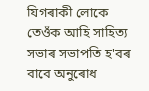যিগৰাকী লোকে তেওঁক আহি সাহিত্য সভাৰ সভাপতি হ'বৰ বাবে অনুৰোধ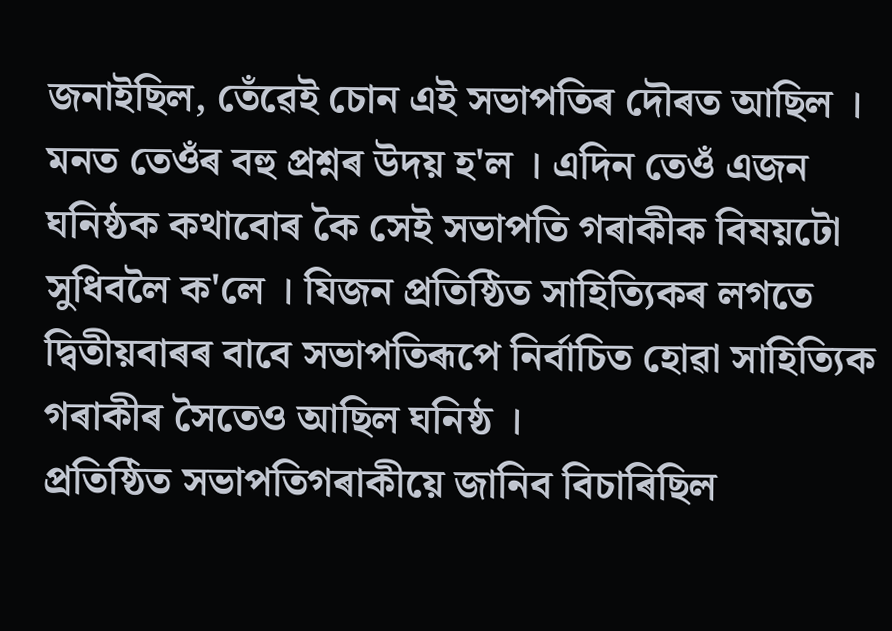জনাইছিল, তেঁৱেই চোন এই সভাপতিৰ দৌৰত আছিল । মনত তেওঁৰ বহু প্ৰশ্নৰ উদয় হ'ল । এদিন তেওঁ এজন ঘনিষ্ঠক কথাবোৰ কৈ সেই সভাপতি গৰাকীক বিষয়টো সুধিবলৈ ক'লে । যিজন প্ৰতিষ্ঠিত সাহিত্যিকৰ লগতে দ্বিতীয়বাৰৰ বাবে সভাপতিৰূপে নিৰ্বাচিত হোৱা সাহিত্যিক গৰাকীৰ সৈতেও আছিল ঘনিষ্ঠ ।
প্ৰতিষ্ঠিত সভাপতিগৰাকীয়ে জানিব বিচাৰিছিল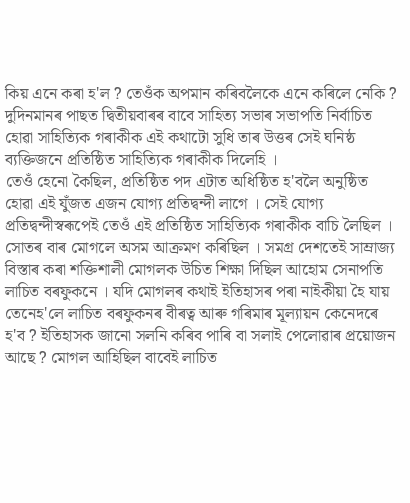কিয় এনে কৰা হ'ল ? তেওঁক অপমান কৰিবলৈকে এনে কৰিলে নেকি ? দুদিনমানৰ পাছত দ্বিতীয়বাৰৰ বাবে সাহিত্য সভাৰ সভাপতি নিৰ্বাচিত হোৱা সাহিত্যিক গৰাকীক এই কথাটো সুধি তাৰ উত্তৰ সেই ঘনিষ্ঠ ব্যক্তিজনে প্ৰতিষ্ঠিত সাহিত্যিক গৰাকীক দিলেহি ।
তেওঁ হেনো কৈছিল, প্ৰতিষ্ঠিত পদ এটাত অধিষ্ঠিত হ'বলৈ অনুষ্ঠিত হোৱা এই যুঁজত এজন যোগ্য প্ৰতিদ্বন্দী লাগে । সেই যোগ্য প্ৰতিদ্বন্দীস্বৰূপেই তেওঁ এই প্ৰতিষ্ঠিত সাহিত্যিক গৰাকীক বাচি লৈছিল ।
সোতৰ বাৰ মোগলে অসম আক্ৰমণ কৰিছিল । সমগ্ৰ দেশতেই সাম্ৰাজ্য বিস্তাৰ কৰা শক্তিশালী মোগলক উচিত শিক্ষা দিছিল আহোম সেনাপতি লাচিত বৰফুকনে । যদি মোগলৰ কথাই ইতিহাসৰ পৰা নাইকীয়া হৈ যায় তেনেহ'লে লাচিত বৰফুকনৰ বীৰত্ব আৰু গৰিমাৰ মূল্যায়ন কেনেদৰে হ'ব ? ইতিহাসক জানো সলনি কৰিব পাৰি বা সলাই পেলোৱাৰ প্ৰয়োজন আছে ? মোগল আহিছিল বাবেই লাচিত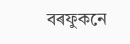বৰফুকনে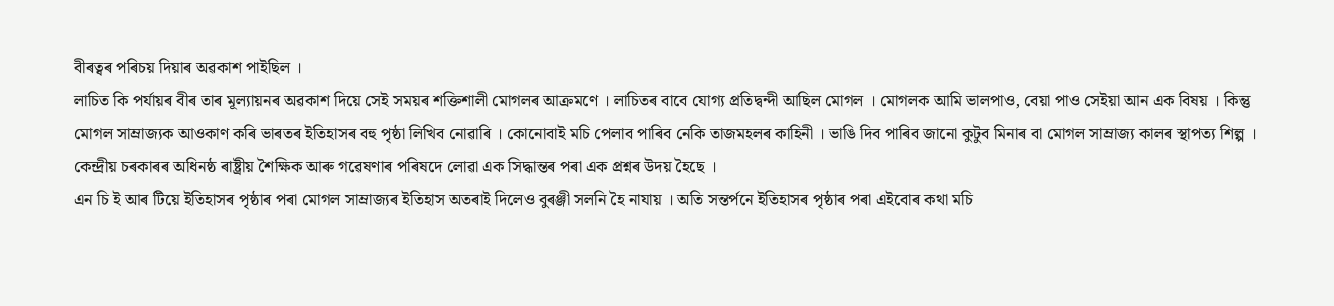বীৰত্বৰ পৰিচয় দিয়াৰ অৱকাশ পাইছিল ।
লাচিত কি পৰ্যায়ৰ বীৰ তাৰ মূল্যায়নৰ অৱকাশ দিয়ে সেই সময়ৰ শক্তিশালী মোগলৰ আক্ৰমণে । লাচিতৰ বাবে যোগ্য প্ৰতিদ্বন্দী আছিল মোগল । মোগলক আমি ভালপাও, বেয়া পাও সেইয়া আন এক বিষয় । কিন্তু মোগল সাম্ৰাজ্যক আওকাণ কৰি ভাৰতৰ ইতিহাসৰ বহু পৃষ্ঠা লিখিব নোৱাৰি । কোনোবাই মচি পেলাব পাৰিব নেকি তাজমহলৰ কাহিনী । ভাঙি দিব পাৰিব জানো কুটুব মিনাৰ বা মোগল সাম্ৰাজ্য কালৰ স্থাপত্য শিল্প । কেন্দ্ৰীয় চৰকাৰৰ অধিনষ্ঠ ৰাষ্ট্ৰীয় শৈক্ষিক আৰু গৱেষণাৰ পৰিষদে লোৱা এক সিদ্ধান্তৰ পৰা এক প্ৰশ্নৰ উদয় হৈছে ।
এন চি ই আৰ টিয়ে ইতিহাসৰ পৃষ্ঠাৰ পৰা মোগল সাম্ৰাজ্যৰ ইতিহাস অতৰাই দিলেও বুৰঞ্জী সলনি হৈ নাযায় । অতি সন্তৰ্পনে ইতিহাসৰ পৃষ্ঠাৰ পৰা এইবোৰ কথা মচি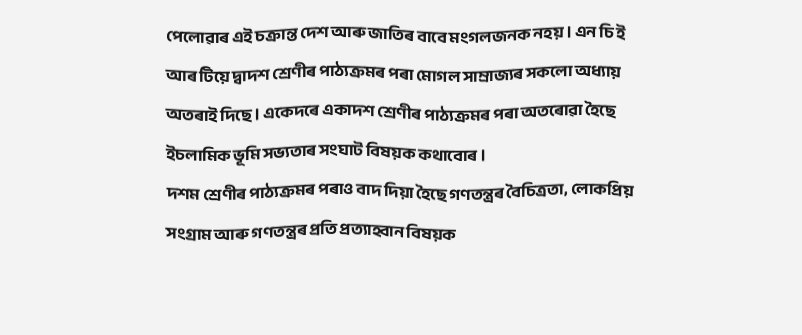পেলোৱাৰ এই চক্ৰান্ত দেশ আৰু জাতিৰ বাবে মংগলজনক নহয় । এন চি ই আৰ টিয়ে দ্বাদশ শ্ৰেণীৰ পাঠ্যক্ৰমৰ পৰা মোগল সাম্ৰাজ্যৰ সকলো অধ্যায় অতৰাই দিছে । একেদৰে একাদশ শ্ৰেণীৰ পাঠ্যক্ৰমৰ পৰা অতৰোৱা হৈছে ইচলামিক ভূমি সভ্যতাৰ সংঘাট বিষয়ক কথাবোৰ ।
দশম শ্ৰেণীৰ পাঠ্যক্ৰমৰ পৰাও বাদ দিয়া হৈছে গণতন্ত্ৰৰ বৈচিত্ৰতা, লোকপ্ৰিয় সংগ্ৰাম আৰু গণতন্ত্ৰৰ প্ৰতি প্ৰত্যাহ্বান বিষয়ক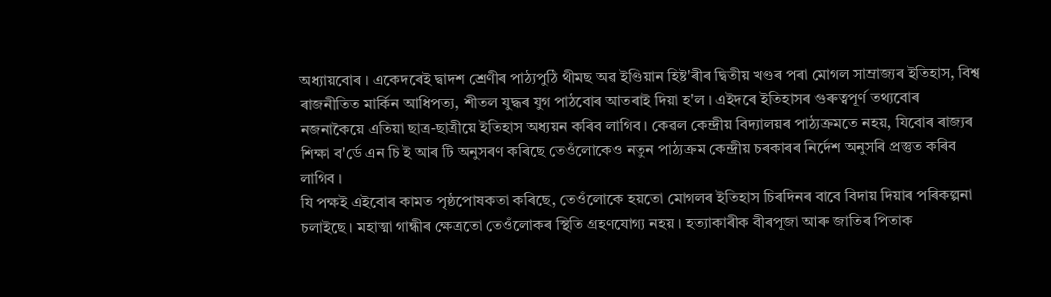অধ্যায়বোৰ । একেদৰেই দ্বাদশ শ্ৰেণীৰ পাঠ্যপুঠি থীমছ অৱ ইণ্ডিয়ান হিষ্ট'ৰীৰ দ্বিতীয় খণ্ডৰ পৰা মোগল সাম্ৰাজ্যৰ ইতিহাস, বিশ্ব ৰাজনীতিত মাৰ্কিন আধিপত্য, শীতল যুদ্ধৰ যুগ পাঠবোৰ আতৰাই দিয়া হ'ল । এইদৰে ইতিহাসৰ গুৰুত্বপূৰ্ণ তথ্যবোৰ নজনাকৈয়ে এতিয়া ছাত্ৰ-ছাত্ৰীয়ে ইতিহাস অধ্যয়ন কৰিব লাগিব । কেৱল কেন্দ্ৰীয় বিদ্যালয়ৰ পাঠ্যক্ৰমতে নহয়, যিবোৰ ৰাজ্যৰ শিক্ষা ব'ৰ্ডে এন চি ই আৰ টি অনুসৰণ কৰিছে তেওঁলোকেও নতুন পাঠ্যক্ৰম কেন্দ্ৰীয় চৰকাৰৰ নিৰ্দেশ অনুসৰি প্ৰস্তুত কৰিব লাগিব ।
যি পক্ষই এইবোৰ কামত পৃষ্ঠপোষকতা কৰিছে, তেওঁলোকে হয়তো মোগলৰ ইতিহাস চিৰদিনৰ বাবে বিদায় দিয়াৰ পৰিকল্পনা চলাইছে । মহাত্মা গান্ধীৰ ক্ষেত্ৰতো তেওঁলোকৰ স্থিতি গ্ৰহণযোগ্য নহয় । হত্যাকাৰীক বীৰপূজা আৰু জাতিৰ পিতাক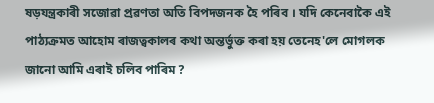ষড়যন্ত্ৰকাৰী সজোৱা প্ৰৱণতা অতি বিপদজনক হৈ পৰিব । যদি কেনেবাকৈ এই পাঠ্যক্ৰমত আহোম ৰাজত্বকালৰ কথা অন্তৰ্ভুক্ত কৰা হয় তেনেহ'লে মোগলক জানো আমি এৰাই চলিব পাৰিম ?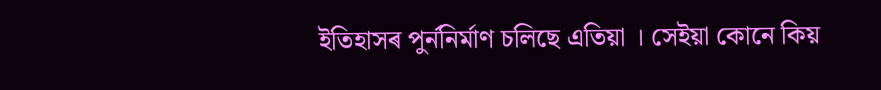ইতিহাসৰ পুৰ্ননিৰ্মাণ চলিছে এতিয়া । সেইয়া কোনে কিয়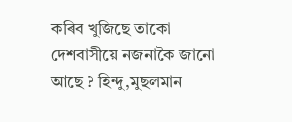কৰিব খুজিছে তাকো দেশবাসীয়ে নজনাকৈ জানো আছে ? হিন্দু,মুছলমান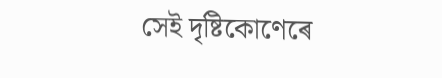সেই দৃষ্টিকোণেৰে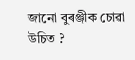জানো বুৰঞ্জীক চোৱা উচিত ?